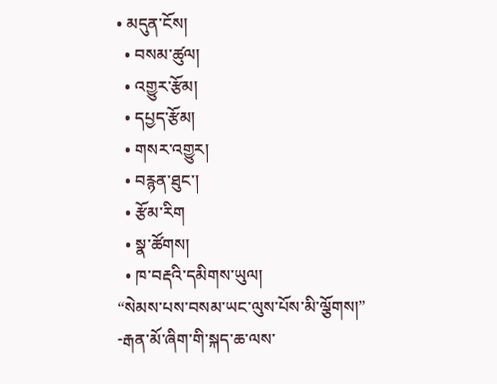• མདུན་ངོས།
  • བསམ་ཚུལ།
  • འགྱུར་རྩོམ།
  • དཔྱད་རྩོམ།
  • གསར་འགྱུར།
  • བརྙན་ཐུང་།
  • རྩོམ་རིག
  • སྣ་ཚོགས།
  • ཁ་བརྡའི་དམིགས་ཡུལ།
“སེམས་པས་བསམ་ཡང་ལུས་པོས་མི་ལྕོགས།”
-རྒན་མོ་ཞིག་གི་སྐད་ཆ་ལས་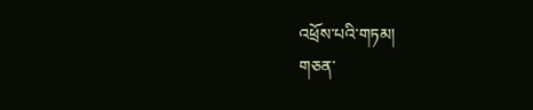འཕྲོས་པའི་གཏམ།
གཅན་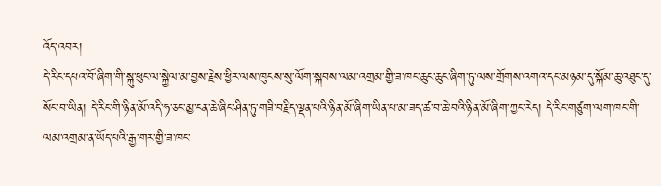འོད་འབར།
དེ་རིང་དཔའ་བོ་ཞིག་གི་སྐུ་ཕུང་ལ་སྐྱེལ་མ་བྱས་རྗེས་ཕྱིར་ལས་ཁུངས་སུ་ལོག་སྐབས་ལམ་འགྲམ་གྱི་ཟ་ཁང་ཆུང་ཆུང་ཞིག་ཏུ་ལས་གྲོགས་འགའ་དང་མཉམ་དུ་སྐོམ་ཆུ་འཐུང་དུ་སོང་བ་ཡིན། དེ་རིང་གི་ཉིན་མོ་འདི་ཧ་ཅང་མྱ་ངན་ཆེ་ཞིང་ཤིན་ཏུ་གཟི་བརྗིད་ལྡན་པའི་ཉིན་མོ་ཞིག་ཡིན་པ་མ་ཟད་ཚ་བ་ཆེ་བའི་ཉིན་མོ་ཞིག་ཀྱང་རེད། དེ་རིང་གཙུག་ལག་ཁང་གི་ལམ་འགྲམ་ན་ཡོད་པའི་རྒྱ་གར་གྱི་ཟ་ཁང་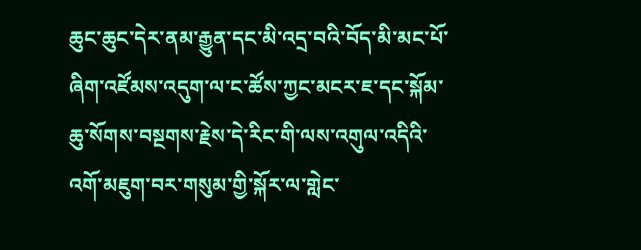ཆུང་ཆུང་དེར་ནམ་རྒྱུན་དང་མི་འདྲ་བའི་བོད་མི་མང་པོ་ཞིག་འཛོམས་འདུག་ལ་ང་ཚོས་ཀྱང་མངར་ཇ་དང་སྐོམ་ཆུ་སོགས་བསྔགས་རྗེས་དེ་རིང་གི་ལས་འགུལ་འདིའི་འགོ་མཇུག་བར་གསུམ་གྱི་སྐོར་ལ་གླེང་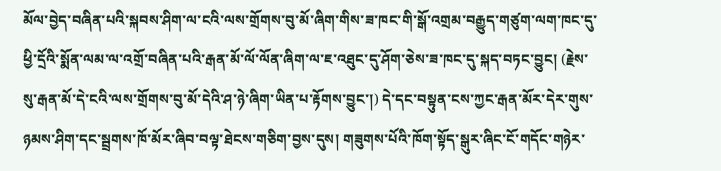མོལ་བྱེད་བཞིན་པའི་སྐབས་ཤིག་ལ་ངའི་ལས་གྲོགས་བུ་མོ་ཞིག་གིས་ཟ་ཁང་གི་སྒོ་འགྲམ་བརྒྱུད་གཙུག་ལག་ཁང་དུ་ཕྱི་དྲོའི་སྨོན་ལམ་ལ་འགྲོ་བཞིན་པའི་རྒན་མོ་ལོ་ལོན་ཞིག་ལ་ཇ་འཐུང་དུ་ཤོག་ཅེས་ཟ་ཁང་དུ་སྐད་བཏང་བྱུང། (རྗེས་སུ་རྒན་མོ་དེ་ངའི་ལས་གྲོགས་བུ་མོ་དེའི་ཤ་ཉེ་ཞིག་ཡིན་པ་རྟོགས་བྱུང་།) དེ་དང་བསྟུན་ངས་ཀྱང་རྒན་མོར་དེར་གུས་ཉམས་ཤིག་དང་སྦྲགས་ཁོ་མོར་ཞིབ་བལྟ་ཐེངས་གཅིག་བྱས་དུས། གཟུགས་པོའི་ཁོག་སྟོད་སྒུར་ཞིང་ངོ་གདོང་གཉེར་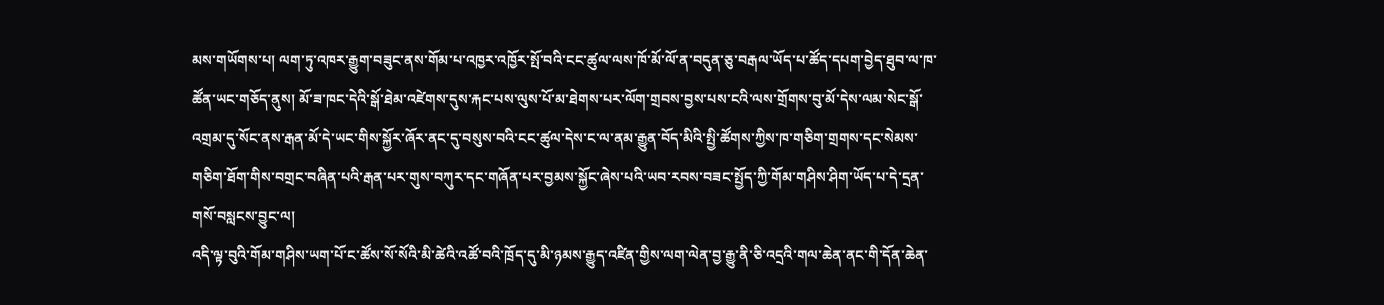མས་གཡོགས་པ། ལག་ཏུ་འཁར་རྒྱུག་བཟུང་ནས་གོམ་པ་འཁྱར་འཁྱོར་སྤོ་བའི་ངང་ཚུལ་ལས་ཁོ་མོ་ལོ་ན་བདུན་ཅུ་བརྒལ་ཡོད་པ་ཚོད་དཔག་བྱེད་ཐུབ་ལ་ཁ་ཚོན་ཡང་གཅོད་ནུས། མོ་ཟ་ཁང་དེའི་སྒོ་ཐེམ་འཛེགས་དུས་རྐང་པས་ལུས་པོ་མ་ཐེགས་པར་ལོག་གྲབས་བྱས་པས་ངའི་ལས་གྲོགས་བུ་མོ་དེས་ལམ་སེང་སྒོ་འགྲམ་དུ་སོང་ནས་རྒན་མོ་དེ་ཡང་གིས་སྐྱོར་ཞོར་ནང་དུ་བསུས་བའི་ངང་ཚུལ་དེས་ང་ལ་ནམ་རྒྱུན་བོད་མིའི་སྤྱི་ཚོགས་ཀྱིས་ཁ་གཅིག་གྲགས་དང་སེམས་གཅིག་ཐོག་གིས་བགྲང་བཞིན་པའི་རྒན་པར་གུས་བཀུར་དང་གཞོན་པར་བྱམས་སྐྱོང་ཞེས་པའི་ཡབ་རབས་བཟང་སྤྱོད་ཀྱི་གོམ་གཤིས་ཤིག་ཡོད་པ་དེ་དྲན་གསོ་བསླངས་བྱུང་ལ།
འདི་ལྟ་བུའི་གོམ་གཤིས་ཡག་པོ་ང་ཚོས་སོ་སོའི་མི་ཚེའི་འཚོ་བའི་ཁྲོད་དུ་མི་ཉམས་རྒྱུད་འཛིན་གྱིས་ལག་ལེན་བྱ་རྒྱུ་ནི་ཅི་འདྲའི་གལ་ཆེན་ནང་གི་དོན་ཆེན་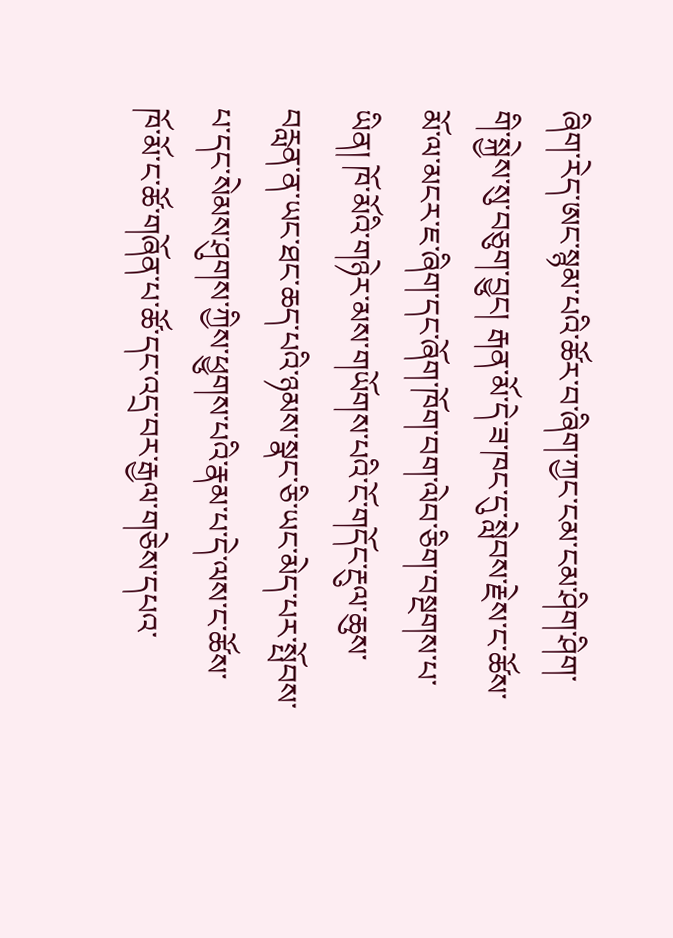ཞིག་རེད་ཨང་སྙམ་པའི་ཚོར་བ་ཞིག་ཀྱང་ངམ་ངམ་ཤིག་ཤིག་གི་སྐྱེས་སུ་བཅུག་བྱུང། རྒན་མོ་དེ་ཟ་ཁང་དུ་སླེབས་རྗེས་ང་ཚོས་མོ་ལ་མངར་ཇ་ཞིག་དང་ཞོག་ཁོག་བག་ལེབ་ཅིག་བསྔགས་པ་ཡིན། ཁོ་མོའི་གཉེར་མས་གཡོགས་པའི་ངོ་གདོང་རྔུལ་ཆུས་བརླན་ན་ཡང་ཐང་ཆད་པའི་ཉམས་སྣང་ཅི་ཡང་མེད་པར་སྤོབས་པ་དང་སེམས་ཤུགས་ཀྱིས་ཕྱུགས་པའི་རྣམ་པ་དེ་ལས་ང་ཚོས་ཁོ་མོ་ང་ཚོ་གཞོན་པ་ཚོ་དང་འདྲ་བར་རྒྱལ་གཅེས་དཔའ་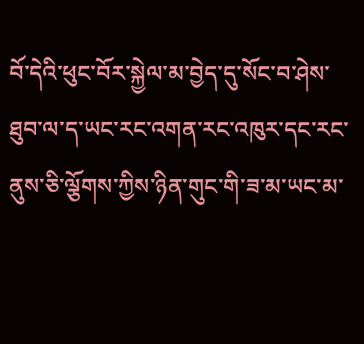བོ་དེའི་ཕུང་བོར་སྐྱེལ་མ་བྱེད་དུ་སོང་བ་ཤེས་ཐུབ་ལ་ད་ཡང་རང་འགན་རང་འཁུར་དང་རང་ནུས་ཅི་ལྕོགས་ཀྱིས་ཉིན་གུང་གི་ཟ་མ་ཡང་མ་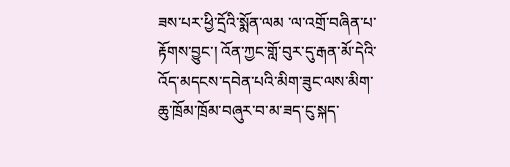ཟས་པར་ཕྱི་དྲོའི་སྨོན་ལམ ་ལ་འགྲོ་བཞིན་པ་རྟོགས་བྱུང་། འོན་ཀྱང་གློ་བུར་དུ་རྒན་མོ་དེའི་འོད་མདངས་དབེན་པའི་མིག་ཟུང་ལས་མིག་ཆུ་ཁྲོམ་ཁྲོམ་བཞུར་བ་མ་ཟད་ངུ་སྐད་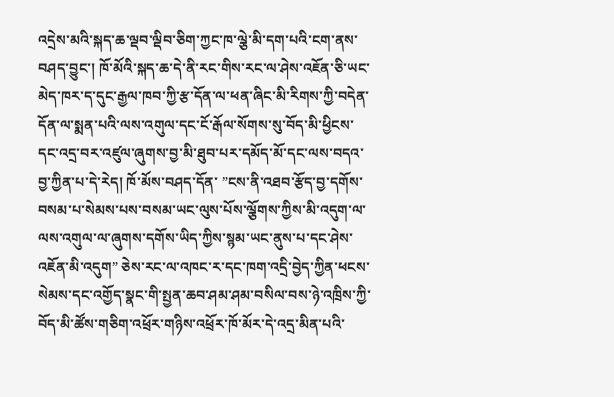འདྲེས་མའི་སྐད་ཆ་ལྡབ་ལྡིབ་ཅིག་ཀྱང་ཁ་ལྕེ་མི་དག་པའི་ངག་ནས་བཤད་བྱུང་། ཁོ་མོའི་སྐད་ཆ་དེ་ནི་རང་གིས་རང་ལ་ཤེས་འཇོན་ཅི་ཡང་མེད་ཁར་ད་དུང་རྒྱལ་ཁབ་ཀྱི་རྩ་དོན་ལ་ཕན་ཞིང་མི་རིགས་ཀྱི་བདེན་དོན་ལ་སྨན་པའི་ལས་འགུལ་དང་ངོ་རྒོལ་སོགས་སུ་བོད་མི་ཕྱིངས་དང་འདྲ་བར་འཛུལ་ཞུགས་བྱ་མི་ཐུབ་པར་དམོད་མོ་དང་ལས་བདའ་བྱ་ཀྱིན་པ་དེ་རེད། ཁོ་མོས་བཤད་དོན་ ”ངས་ནི་འཐབ་རྩོད་བྱ་དགོས་བསམ་པ་སེམས་པས་བསམ་ཡང་ལུས་པོས་ལྕོགས་ཀྱིས་མི་འདུག་ལ་ལས་འགུལ་ལ་ཞུགས་དགོས་ཡིད་ཀྱིས་སྙམ་ཡང་ནུས་པ་དང་ཤེས་འཇོན་མི་འདུག” ཅེས་རང་ལ་འཁང་ར་དང་ཁག་འདྲི་བྱེད་ཀྱིན་ཕངས་སེམས་དང་འགྱོད་སྣང་གི་སྤྱན་ཆབ་ཤམ་ཤམ་བསིལ་བས་ཉེ་འཁྲིས་ཀྱི་བོད་མི་ཚོས་གཅིག་འཕྲོར་གཉིས་འཕྲོར་ཁོ་མོར་དེ་འདྲ་མིན་པའི་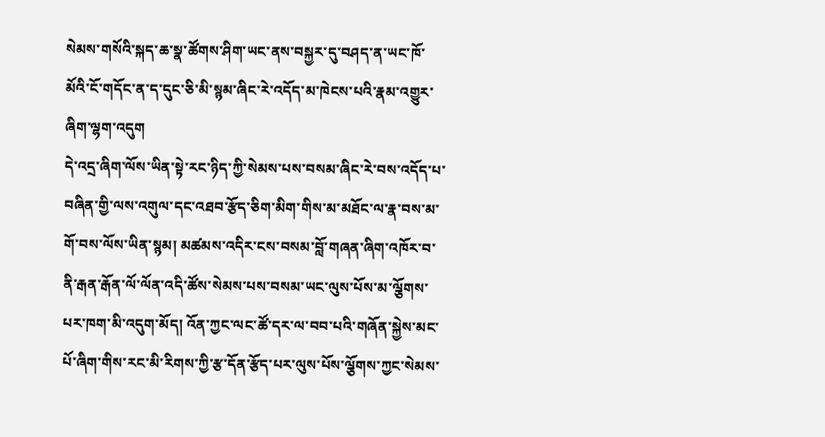སེམས་གསོའི་སྐད་ཆ་སྣ་ཚོགས་ཤིག་ཡང་ནས་བསྐྱར་དུ་བཤད་ན་ཡང་ཁོ་མོའི་ངོ་གདོང་ན་ད་དུང་ཅི་མི་སྙམ་ཞིང་རེ་འདོད་མ་ཁེངས་པའི་རྣམ་འགྱུར་ཞིག་ལྷག་འདུག
དེ་འདྲ་ཞིག་ལོས་ཡིན་སྟེ་རང་ཉིད་ཀྱི་སེམས་པས་བསམ་ཞིང་རེ་བས་འདོད་པ་བཞིན་གྱི་ལས་འགུལ་དང་འཐབ་རྩོད་ཅིག་མིག་གིས་མ་མཐོང་ལ་རྣ་བས་མ་གོ་བས་ལོས་ཡིན་སྙམ། མཚམས་འདིར་ངས་བསམ་བློ་གཞན་ཞིག་འཁོར་བ་ནི་རྒན་རྒོན་ལོ་ལོན་འདི་ཚོས་སེམས་པས་བསམ་ཡང་ལུས་པོས་མ་ལྕོགས་པར་ཁག་མི་འདུག་མོད། འོན་ཀྱང་ལང་ཚོ་དར་ལ་བབ་པའི་གཞོན་སྐྱེས་མང་པོ་ཞིག་གིས་རང་མི་རིགས་ཀྱི་རྩ་དོན་རྩོད་པར་ལུས་པོས་ལྕོགས་ཀྱང་སེམས་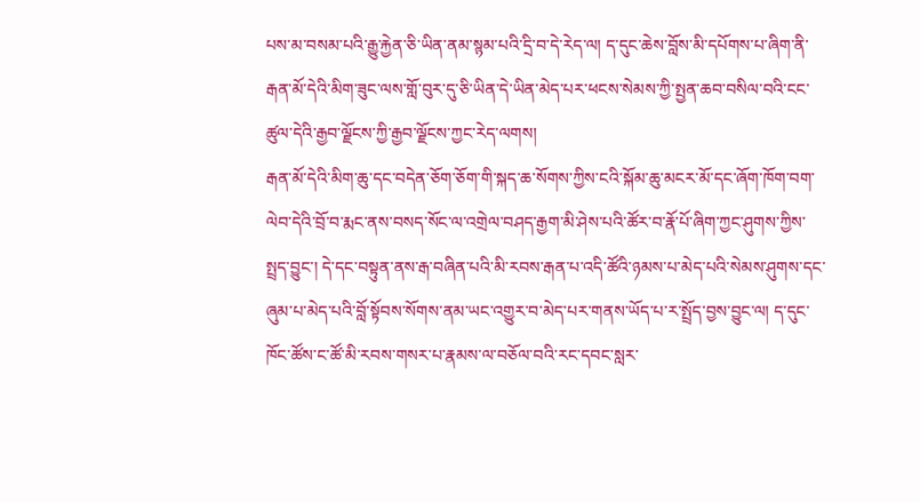པས་མ་བསམ་པའི་རྒྱུ་རྐྱེན་ཅི་ཡིན་ནམ་སྙམ་པའི་དྲི་བ་དེ་རེད་ལ། ད་དུང་ཆེས་བློས་མི་དཔོགས་པ་ཞིག་ནི་རྒན་མོ་དེའི་མིག་ཟུང་ལས་གློ་བུར་དུ་ཅི་ཡིན་དེ་ཡིན་མེད་པར་ཕངས་སེམས་ཀྱི་སྤྱན་ཆབ་བསིལ་བའི་ངང་ཚུལ་དེའི་རྒྱབ་ལྗོངས་ཀྱི་རྒྱབ་ལྗོངས་ཀྱང་རེད་ལགས།
རྒན་མོ་དེའི་མིག་ཆུ་དང་བདེན་ཅོག་ཅོག་གི་སྐད་ཆ་སོགས་ཀྱིས་ངའི་སྐོམ་ཆུ་མངར་མོ་དང་ཞོག་ཁོག་བག་ལེབ་དེའི་བྲོ་བ་རྨང་ནས་བསད་སོང་ལ་འགྲེལ་བཤད་རྒྱག་མི་ཤེས་པའི་ཚོར་བ་རྣོ་པོ་ཞིག་ཀྱང་ཤུགས་ཀྱིས་སྤྲད་བྱུང་། དེ་དང་བསྟུན་ནས་རྒ་བཞིན་པའི་མི་རབས་རྒན་པ་འདི་ཚོའི་ཉམས་པ་མེད་པའི་སེམས་ཤུགས་དང་ཞུམ་པ་མེད་པའི་བློ་སྟོབས་སོགས་ནམ་ཡང་འགྱུར་བ་མེད་པར་གནས་ཡོད་པ་ར་སྤྲོད་བྱས་བྱུང་ལ། ད་དུང་ཁོང་ཚོས་ང་ཚོ་མི་རབས་གསར་པ་རྣམས་ལ་བཅོལ་བའི་རང་དབང་སླར་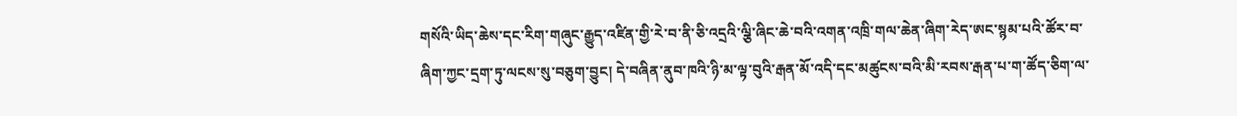གསོའི་ཡིད་ཆེས་དང་རིག་གཞུང་རྒྱུད་འཛིན་གྱི་རེ་བ་ནི་ཅི་འདྲའི་ལྕི་ཞིང་ཆེ་བའི་འགན་འཁྲི་གལ་ཆེན་ཞིག་རེད་ཨང་སྙམ་པའི་ཚོར་བ་ཞིག་ཀྱང་དྲག་ཏུ་ལངས་སུ་བཅུག་བྱུང། དེ་བཞིན་ནུབ་ཁའི་ཉི་མ་ལྟ་བུའི་རྒན་མོ་འདི་དང་མཚུངས་བའི་མི་རབས་རྒན་པ་ག་ཚོད་ཅིག་ལ་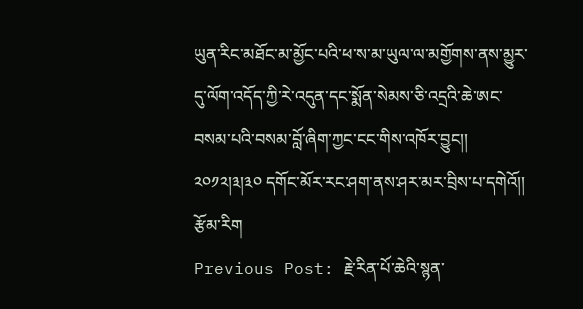ཡུན་རིང་མཐོང་མ་མྱོང་པའི་ཕ་ས་མ་ཡུལ་ལ་མགྱོགས་ནས་མྱུར་དུ་ལོག་འདོད་ཀྱི་རེ་འདུན་དང་སྨོན་སེམས་ཅི་འདྲའི་ཆེ་ཨང་བསམ་པའི་བསམ་བློ་ཞིག་ཀྱང་ངང་གིས་འཁོར་བྱུང།།
༢༠༡༢།༣།༣༠ དགོང་མོར་རང་ཤག་ནས་ཤར་མར་བྲིས་པ་དགེའོ།།
རྩོམ་རིག
Previous Post: རྗེ་རིན་པོ་ཆེའི་སྙན་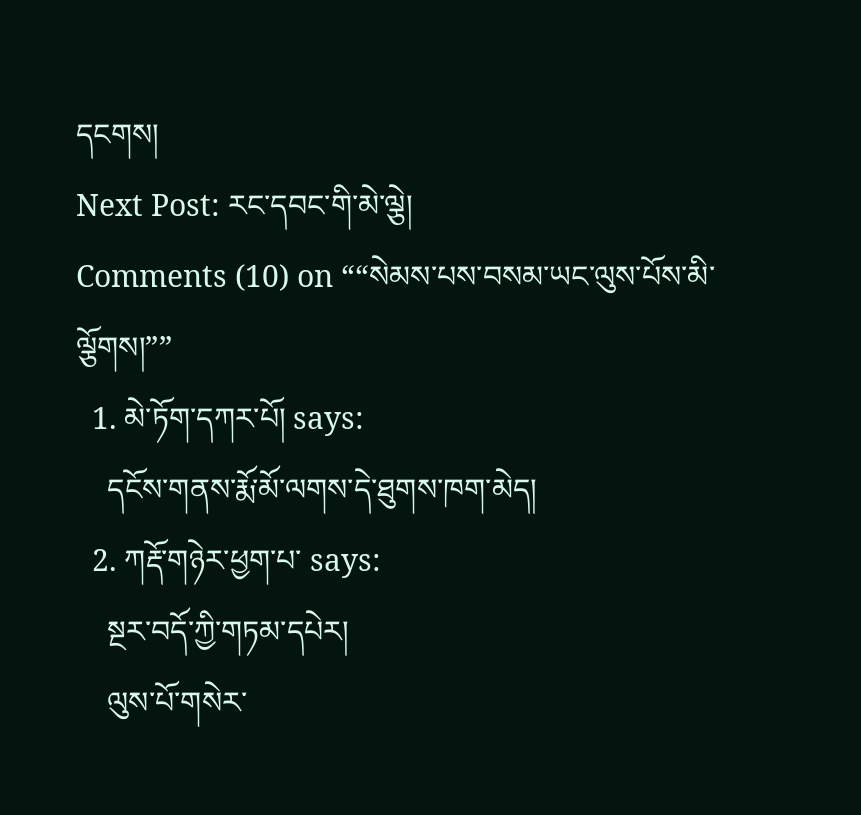དངགས།
Next Post: རང་དབང་གི་མེ་ལྕེ།
Comments (10) on ““སེམས་པས་བསམ་ཡང་ལུས་པོས་མི་ལྕོགས།””
  1. མེ་ཏོག་དཀར་པོ། says:
    དངོས་གནས་རྨོ་མོ་ལགས་དེ་ཐུགས་ཁག་མེད།
  2. ཀརྡོ་གཉེར་ཕྱག་པ་ says:
    སྔར་བདོ་ཀྱི་གཏམ་དཔེར།
    ལུས་པོ་གསེར་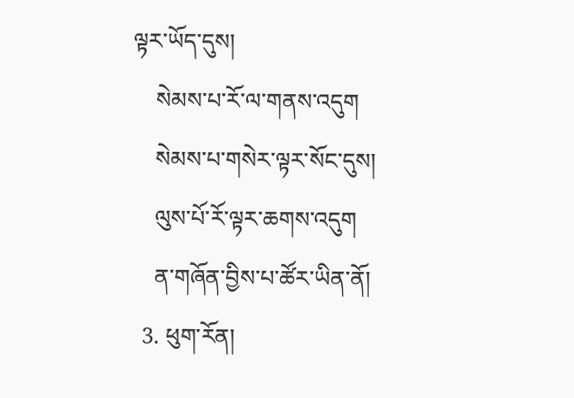ལྟར་ཡོད་དུས།
    སེམས་པ་རོ་ལ་གནས་འདུག
    སེམས་པ་གསེར་ལྟར་སོང་དུས།
    ལུས་པོ་རོ་ལྟར་ཆགས་འདུག
    ན་གཞོན་བྱིས་པ་ཚོར་ཡིན་ནོ།
  3. ཕུག་རོན།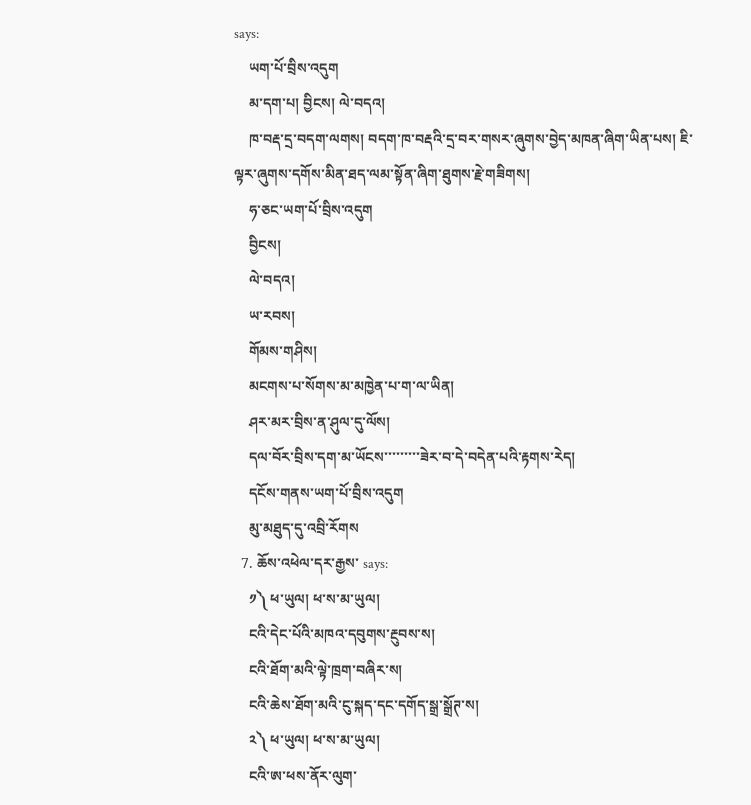says:
    ཡག་པོ་བྲིས་འདུག
    མ་དག་པ། བྱིངས། ལེ་བདའ།
    ཁ་བརྡ་དྲ་བདག་ལགས། བདག་ཁ་བརྡའི་དྲ་བར་གསར་ཞུགས་བྱེད་མཁན་ཞིག་ཡིན་པས། ཇི་ལྟར་ཞུགས་དགོས་མིན་ཐད་ལམ་སྟོན་ཞིག་ཐུགས་རྗེ་གཟིགས།
    ཧ་ཅང་ཡག་པོ་བྲིས་འདུག
    བྱིངས།
    ལེ་བདའ།
    ཡ་རབས།
    གོམས་གཤིས།
    མངགས་པ་སོགས་མ་མཁྱེན་པ་ག་ལ་ཡིན།
    ཤར་མར་བྲིས་ན་ཤུལ་དུ་ལོས།
    དལ་བོར་བྲིས་དག་མ་ཡོངས་་་་་་་་་ཟེར་བ་དེ་བདེན་པའི་རྟགས་རེད།
    དངོས་གནས་ཡག་པོ་བྲིས་འདུག
    མུ་མཐུད་དུ་འབྲི་རོགས
  7. ཆོས་འཕེལ་དར་རྒྱས་ says:
    ༡༽ ཕ་ཡུལ། ཕ་ས་མ་ཡུལ།
    ངའི་དེང་པོའི་མཁའ་དབུགས་རྔུབས་ས།
    ངའི་ཐོག་མའི་ལྟེ་ཁྲག་བཞིར་ས།
    ངའི་ཆེས་ཐོག་མའི་ངུ་སྐད་དང་དགོད་སྒྲ་སྒྲོཊ་ས།
    ༢༽ ཕ་ཡུལ། ཕ་ས་མ་ཡུལ།
    ངའི་ཨ་ཕས་ནོར་ལུག་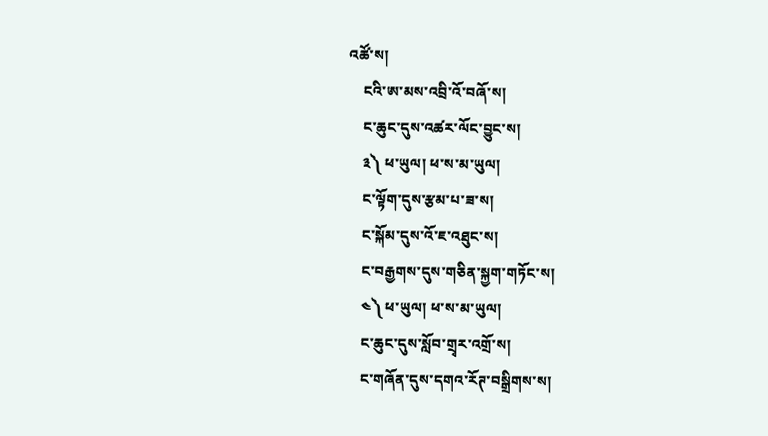འཚོ་ས།
    ངའི་ཨ་མས་འབྲི་འོ་བཞོ་ས།
    ང་ཆུང་དུས་འཚར་ལོང་བྱུང་ས།
    ༣༽ ཕ་ཡུལ། ཕ་ས་མ་ཡུལ།
    ང་ལྟོག་དུས་རྩམ་པ་ཟ་ས།
    ང་སྐོམ་དུས་འོ་ཇ་འཐུང་ས།
    ང་བརྒྱགས་དུས་གཅིན་སྐྱག་གཏོང་ས།
    ༤༽ ཕ་ཡུལ། ཕ་ས་མ་ཡུལ།
    ང་ཆུང་དུས་སློབ་གྲྭར་འགྲོ་ས།
    ང་གཞོན་དུས་དགའ་རོཊ་བསྒྲིགས་ས།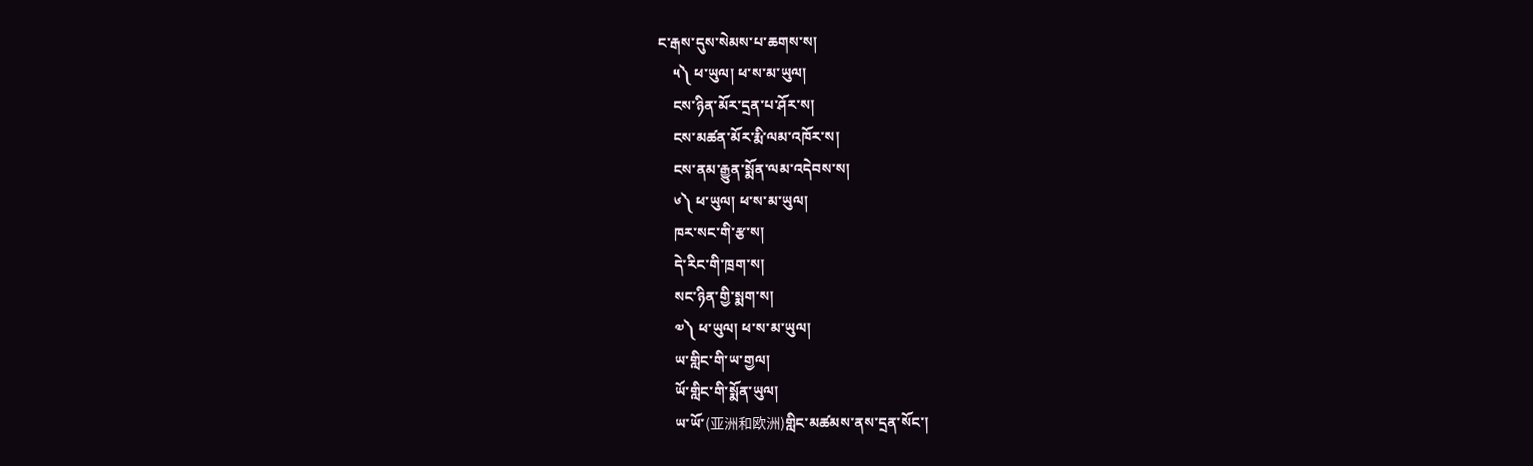ང་རྒས་དུས་སེམས་པ་ཆགས་ས།
    ༥༽ ཕ་ཡུལ། ཕ་ས་མ་ཡུལ།
    ངས་ཉིན་མོར་དྲན་པ་ཤོར་ས།
    ངས་མཚན་མོར་རྨི་ལམ་འཁོར་ས།
    ངས་ནམ་རྒྱུན་སྨོན་ལམ་འདེབས་ས།
    ༦༽ ཕ་ཡུལ། ཕ་ས་མ་ཡུལ།
    ཁར་སང་གི་རྩ་ས།
    དེ་རིང་གི་ཁྲག་ས།
    སང་ཉིན་གྱི་སྨག་ས།
    ༧༽ ཕ་ཡུལ། ཕ་ས་མ་ཡུལ།
    ཡ་གླིང་གི་ཡ་གྱལ།
    ཡོ་གླིང་གི་སྨོན་ཡུལ།
    ཡ་ཡོ་(亚洲和欧洲)གླིང་མཚམས་ནས་དྲན་སོང་།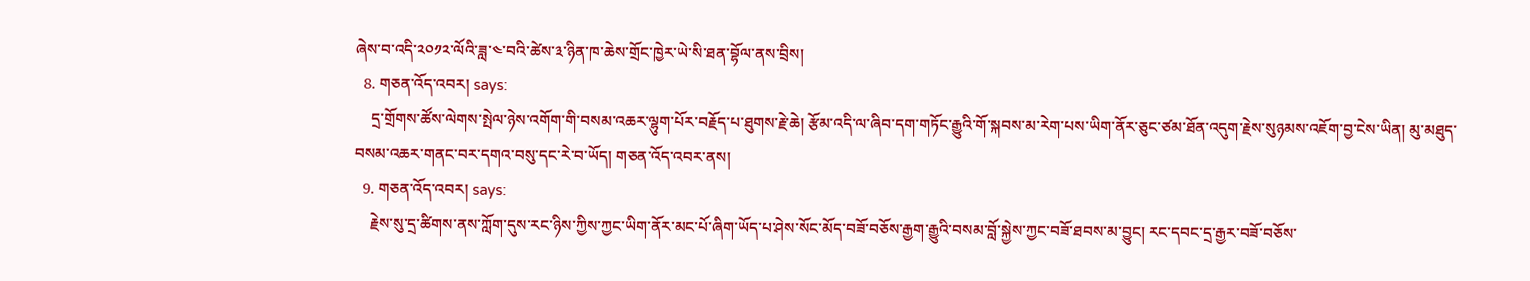ཞེས་བ་འདི་༢༠༡༢་ལོའི་ཟླ་༤་བའི་ཚེས་༣་ཉིན་ཁ་ཆེས་གྲོང་ཁྱེར་ཡེ་སི་ཐན་བྷོལ་ནས་བྲིས།
  8. གཅན་འོད་འབར། says:
    དྲ་གྲོགས་ཚོས་ལེགས་སྤེལ་ཉེས་འགོག་གི་བསམ་འཆར་ལྷུག་པོར་བརྗོད་པ་ཐུགས་རྗེ་ཆེ། རྩོམ་འདི་ལ་ཞིབ་དག་གཏོང་རྒྱུའི་གོ་སྐབས་མ་རེག་པས་ཡིག་ནོར་ཅུང་ཙམ་ཐོན་འདུག་རྗེས་སུཉམས་འཇོག་བྱ་ངེས་ཡིན། མུ་མཐུད་བསམ་འཆར་གནང་བར་དགའ་བསུ་དང་རེ་བ་ཡོད། གཅན་འོད་འབར་ནས།
  9. གཅན་འོད་འབར། says:
    རྗེས་སུ་དྲ་ཚིགས་ནས་ཀློག་དུས་རང་ཉིས་ཀྱིས་ཀྱང་ཡིག་ནོར་མང་པོ་ཞིག་ཡོད་པ་ཤེས་སོང་མོད་བཟོ་བཅོས་རྒྱག་རྒྱུའི་བསམ་བློ་སྐྱེས་ཀྱང་བཟོ་ཐབས་མ་བྱུང། རང་དབང་དྲ་རྒྱར་བཟོ་བཅོས་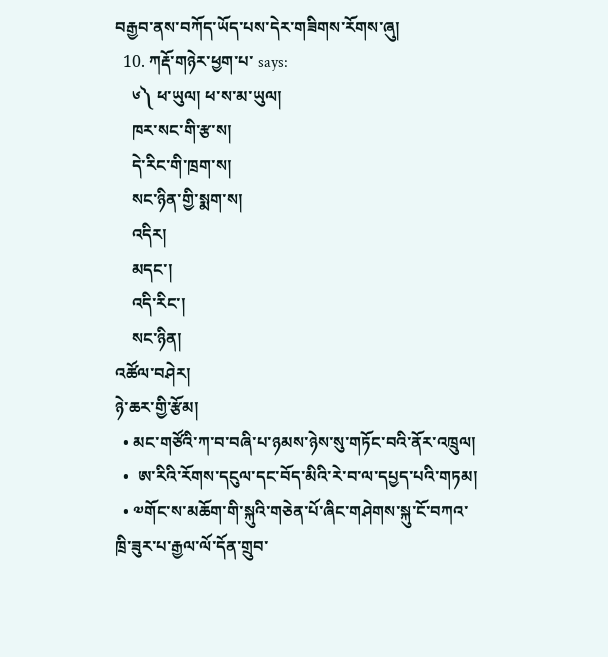བརྒྱབ་ནས་བཀོད་ཡོད་པས་དེར་གཟིགས་རོགས་ཞུ།
  10. ཀརྡོ་གཉེར་ཕྱག་པ་ says:
    ༦༽ ཕ་ཡུལ། ཕ་ས་མ་ཡུལ།
    ཁར་སང་གི་རྩ་ས།
    དེ་རིང་གི་ཁྲག་ས།
    སང་ཉིན་གྱི་སྨག་ས།
    འདིར།
    མདང་།
    འདི་རིང་།
    སང་ཉིན།
འཚོལ་བཤེར།
ཉེ་ཆར་གྱི་རྩོམ།
  • མང་གཙོའི་ཀ་བ་བཞི་པ་ཉམས་ཉེས་སུ་གཏོང་བའི་ནོར་འཁྲུལ།
  •  ཨ་རིའི་རོགས་དངུལ་དང་བོད་མིའི་རེ་བ་ལ་དཔྱད་པའི་གཏམ།
  • ༧གོང་ས་མཆོག་གི་སྐུའི་གཅེན་པོ་ཞིང་གཤེགས་སྐུ་ངོ་བཀའ་ཁྲི་ཟུར་པ་རྒྱལ་ལོ་དོན་གྲུབ་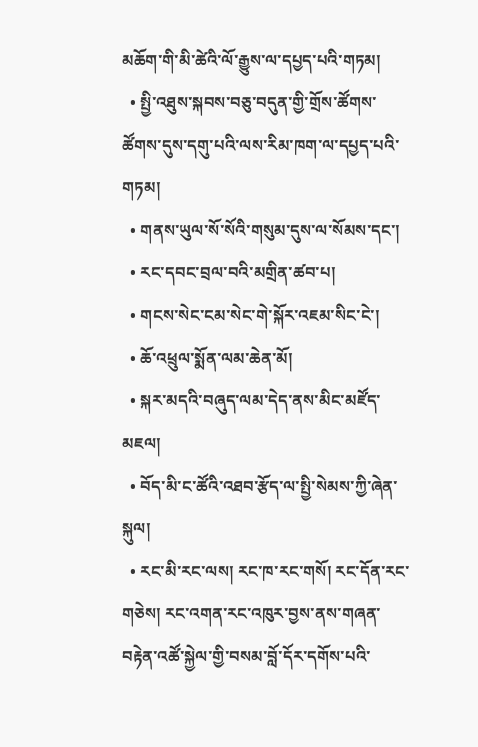མཆོག་གི་མི་ཚེའི་ལོ་རྒྱུས་ལ་དཔྱད་པའི་གཏམ།
  • སྤྱི་འཐུས་སྐབས་བཅུ་བདུན་གྱི་གྲོས་ཚོགས་ཚོགས་དུས་དགུ་པའི་ལས་རིམ་ཁག་ལ་དཔྱད་པའི་གཏམ།
  • གནས་ཡུལ་སོ་སོའི་གསུམ་དུས་ལ་སོམས་དང་།
  • རང་དབང་བྲལ་བའི་མགྲིན་ཚབ་པ།
  • གངས་སེང་ངམ་སེང་གེ་སྐོར་འཇམ་སིང་ངེ་།
  • ཆོ་འཕྲུལ་སྨོན་ལམ་ཆེན་མོ།
  • སྐར་མདའི་བཞུད་ལམ་དེད་ནས་མིང་མཛོད་མཇལ།
  • བོད་མི་ང་ཚོའི་འཐབ་རྩོད་ལ་སྤྱི་སེམས་ཀྱི་ཞེན་སྐུལ།
  • རང་མི་རང་ལས། རང་ཁ་རང་གསོ། རང་དོན་རང་གཅེས། རང་འགན་རང་འཁུར་བྱས་ནས་གཞན་བརྟེན་འཚོ་སྐྱེལ་གྱི་བསམ་བློ་དོར་དགོས་པའི་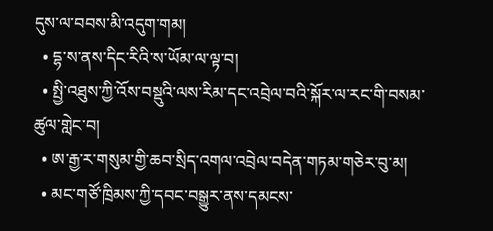དུས་ལ་བབས་མི་འདུག་གམ།
  • དྷ་ས་ནས་དིང་རིའི་ས་ཡོམ་ལ་ལྟ་བ།
  • སྤྱི་འཐུས་ཀྱི་འོས་བསྡུའི་ལས་རིམ་དང་འབྲེལ་བའི་སྐོར་ལ་རང་གི་བསམ་ཚུལ་གླེང་བ།
  • ཨ་རྒྱ་ར་གསུམ་གྱི་ཆབ་སྲིད་འགལ་འབྲེལ་བདེན་གཏམ་གཅེར་བུ་མ།
  • མང་གཙོ་ཁྲིམས་ཀྱི་དབང་བསྒྱུར་ནས་དམངས་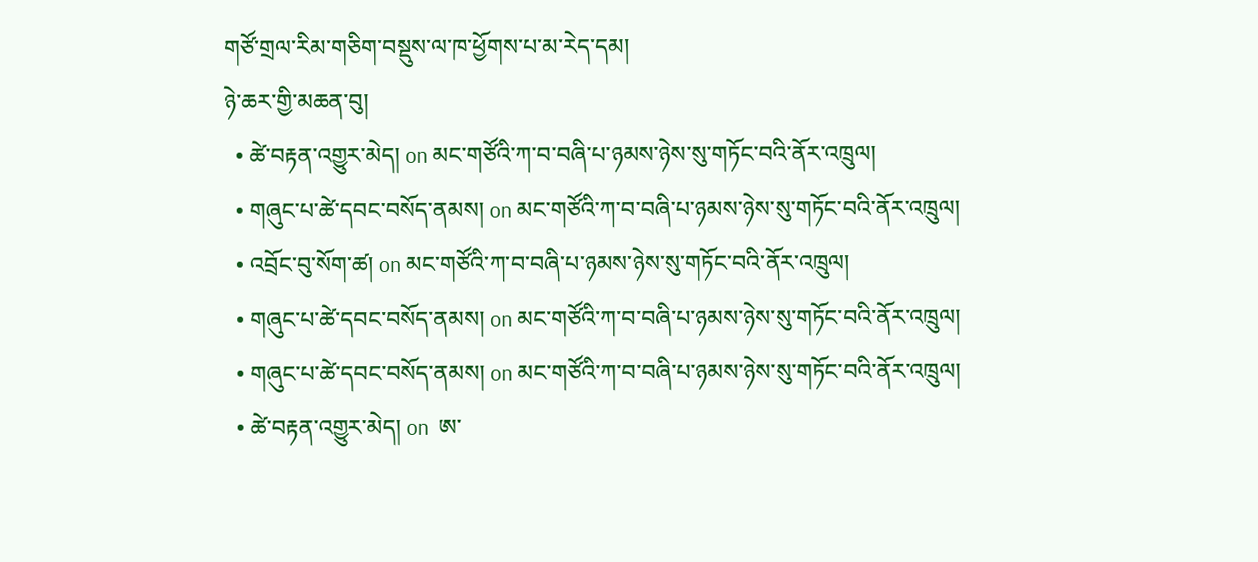གཙོ་གྲལ་རིམ་གཅིག་བསྡུས་ལ་ཁ་ཕྱོགས་པ་མ་རེད་དམ།
ཉེ་ཆར་གྱི་མཆན་བུ།
  • ཚེ་བརྟན་འགྱུར་མེད། on མང་གཙོའི་ཀ་བ་བཞི་པ་ཉམས་ཉེས་སུ་གཏོང་བའི་ནོར་འཁྲུལ།
  • གཞུང་པ་ཚེ་དབང་བསོད་ནམས། on མང་གཙོའི་ཀ་བ་བཞི་པ་ཉམས་ཉེས་སུ་གཏོང་བའི་ནོར་འཁྲུལ།
  • འབྲོང་བུ་སོག་ཚ། on མང་གཙོའི་ཀ་བ་བཞི་པ་ཉམས་ཉེས་སུ་གཏོང་བའི་ནོར་འཁྲུལ།
  • གཞུང་པ་ཚེ་དབང་བསོད་ནམས། on མང་གཙོའི་ཀ་བ་བཞི་པ་ཉམས་ཉེས་སུ་གཏོང་བའི་ནོར་འཁྲུལ།
  • གཞུང་པ་ཚེ་དབང་བསོད་ནམས། on མང་གཙོའི་ཀ་བ་བཞི་པ་ཉམས་ཉེས་སུ་གཏོང་བའི་ནོར་འཁྲུལ།
  • ཚེ་བརྟན་འགྱུར་མེད། on  ཨ་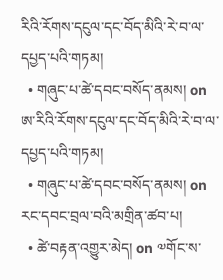རིའི་རོགས་དངུལ་དང་བོད་མིའི་རེ་བ་ལ་དཔྱད་པའི་གཏམ།
  • གཞུང་པ་ཚེ་དབང་བསོད་ནམས། on  ཨ་རིའི་རོགས་དངུལ་དང་བོད་མིའི་རེ་བ་ལ་དཔྱད་པའི་གཏམ།
  • གཞུང་པ་ཚེ་དབང་བསོད་ནམས། on རང་དབང་བྲལ་བའི་མགྲིན་ཚབ་པ།
  • ཚེ་བརྟན་འགྱུར་མེད། on ༧གོང་ས་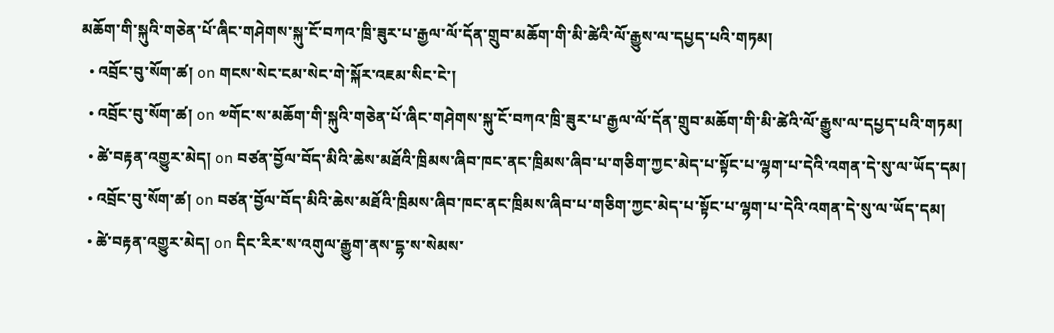མཆོག་གི་སྐུའི་གཅེན་པོ་ཞིང་གཤེགས་སྐུ་ངོ་བཀའ་ཁྲི་ཟུར་པ་རྒྱལ་ལོ་དོན་གྲུབ་མཆོག་གི་མི་ཚེའི་ལོ་རྒྱུས་ལ་དཔྱད་པའི་གཏམ།
  • འབྲོང་བུ་སོག་ཚ། on གངས་སེང་ངམ་སེང་གེ་སྐོར་འཇམ་སིང་ངེ་།
  • འབྲོང་བུ་སོག་ཚ། on ༧གོང་ས་མཆོག་གི་སྐུའི་གཅེན་པོ་ཞིང་གཤེགས་སྐུ་ངོ་བཀའ་ཁྲི་ཟུར་པ་རྒྱལ་ལོ་དོན་གྲུབ་མཆོག་གི་མི་ཚེའི་ལོ་རྒྱུས་ལ་དཔྱད་པའི་གཏམ།
  • ཚེ་བརྟན་འགྱུར་མེད། on བཙན་བྱོལ་བོད་མིའི་ཆེས་མཐོའི་ཁྲིམས་ཞིབ་ཁང་ནང་ཁྲིམས་ཞིབ་པ་གཅིག་ཀྱང་མེད་པ་སྟོང་པ་ལྷག་པ་དེའི་འགན་དེ་སུ་ལ་ཡོད་དམ།
  • འབྲོང་བུ་སོག་ཚ། on བཙན་བྱོལ་བོད་མིའི་ཆེས་མཐོའི་ཁྲིམས་ཞིབ་ཁང་ནང་ཁྲིམས་ཞིབ་པ་གཅིག་ཀྱང་མེད་པ་སྟོང་པ་ལྷག་པ་དེའི་འགན་དེ་སུ་ལ་ཡོད་དམ།
  • ཚེ་བརྟན་འགྱུར་མེད། on དིང་རིར་ས་འགུལ་རྒྱུག་ནས་དྷ་ས་སེམས་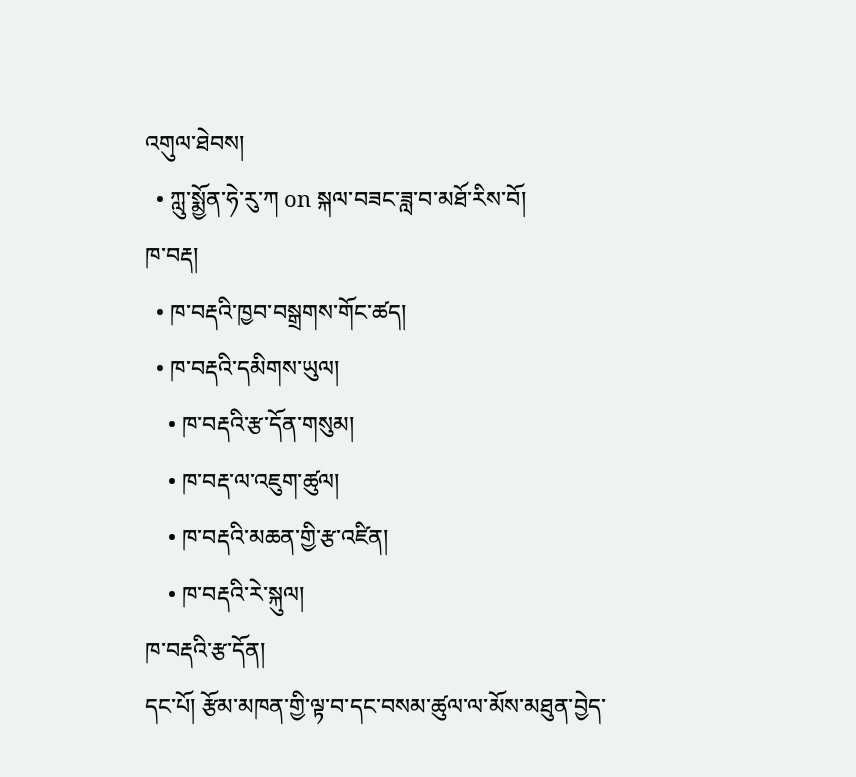འགུལ་ཐེབས།
  • ཀླུ་སྨྱོན་ཧེ་རུ་ཀ on སྐལ་བཟང་ཟླ་བ་མཐོ་རིས་བོ།
ཁ་བརྡ།
  • ཁ་བརྡའི་ཁྱབ་བསྒྲགས་གོང་ཚད།
  • ཁ་བརྡའི་དམིགས་ཡུལ།
    • ཁ་བརྡའི་རྩ་དོན་གསུམ།
    • ཁ་བརྡ་ལ་འཇུག་ཚུལ།
    • ཁ་བརྡའི་མཆན་གྱི་རྩ་འཛིན།
    • ཁ་བརྡའི་རེ་སྐུལ།
ཁ་བརྡའི་རྩ་དོན།
དང་པོ། རྩོམ་མཁན་གྱི་ལྟ་བ་དང་བསམ་ཚུལ་ལ་མོས་མཐུན་བྱེད་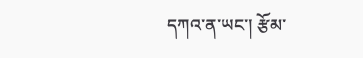དཀའ་ན་ཡང་། རྩོམ་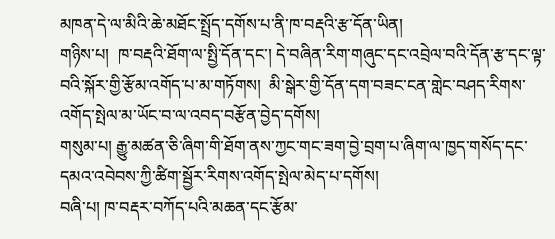མཁན་དེ་ལ་མིའི་ཆེ་མཐོང་སྤྲོད་དགོས་པ་ནི་ཁ་བརྡའི་རྩ་དོན་ཡིན།
གཉིས་པ།  ཁ་བརྡའི་ཐོག་ལ་སྤྱི་དོན་དང་། དེ་བཞིན་རིག་གཞུང་དང་འབྲེལ་བའི་དོན་རྩ་དང་ལྟ་བའི་སྐོར་གྱི་རྩོམ་འགོད་པ་མ་གཏོགས།  མི་སྒེར་གྱི་དོན་དག་བཟང་ངན་གླེང་བཤད་རིགས་འགོད་སྤེལ་མ་ཡོང་བ་ལ་འབད་བརྩོན་བྱེད་དགོས།
གསུམ་པ། རྒྱུ་མཚན་ཅི་ཞིག་གི་ཐོག་ནས་ཀྱང་གང་ཟག་བྱེ་བྲག་པ་ཞིག་ལ་ཁྱད་གསོད་དང་དམའ་འབེབས་ཀྱི་ཚིག་སྦྱོར་རིགས་འགོད་སྤེལ་མེད་པ་དགོས།
བཞི་པ། ཁ་བརྡར་བཀོད་པའི་མཆན་དང་རྩོམ་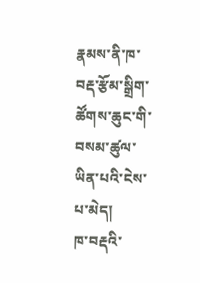རྣམས་ནི་ཁ་བརྡ་རྩོམ་སྒྲིག་ཚོགས་ཆུང་གི་བསམ་ཚུལ་ཡིན་པའི་ངེས་པ་མེད།
ཁ་བརྡའི་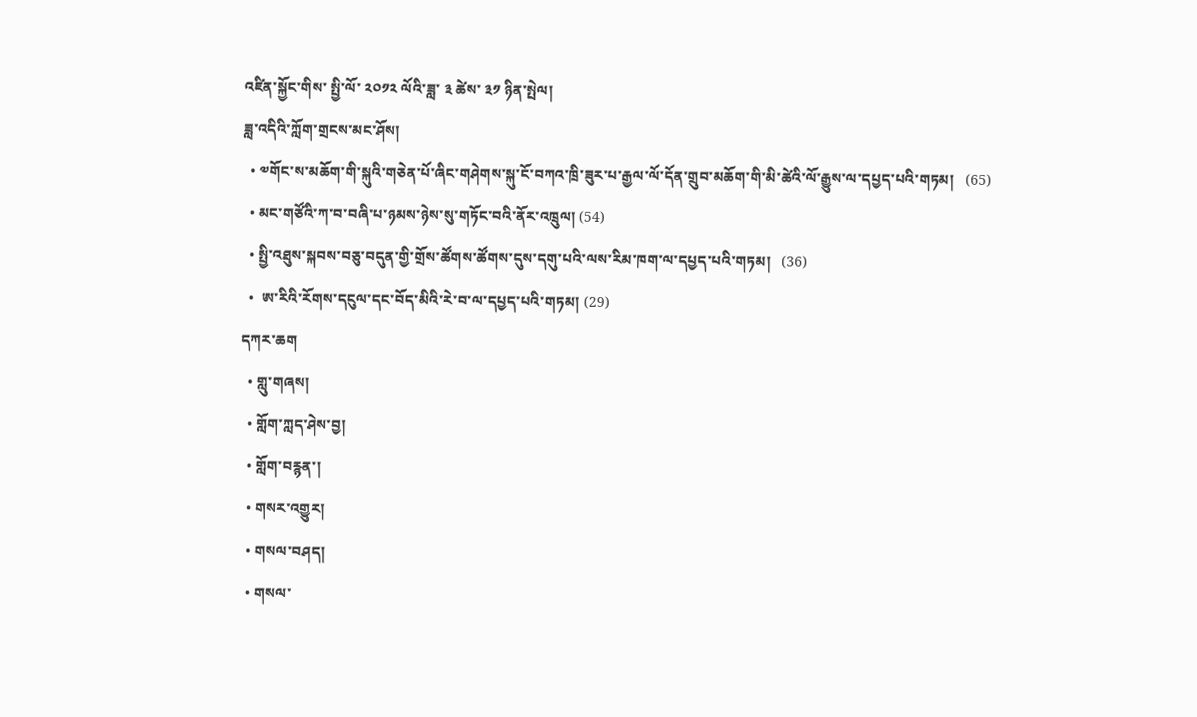འཛིན་སྐྱོང་གིས་ སྤྱི་ལོ་ ༢༠༡༢ ལོའི་ཟླ་ ༣ ཚེས་ ༣༡ ཉིན་སྤེལ།
ཟླ་འདིའི་ཀློག་གྲངས་མང་ཤོས།
  • ༧གོང་ས་མཆོག་གི་སྐུའི་གཅེན་པོ་ཞིང་གཤེགས་སྐུ་ངོ་བཀའ་ཁྲི་ཟུར་པ་རྒྱལ་ལོ་དོན་གྲུབ་མཆོག་གི་མི་ཚེའི་ལོ་རྒྱུས་ལ་དཔྱད་པའི་གཏམ།   (65)
  • མང་གཙོའི་ཀ་བ་བཞི་པ་ཉམས་ཉེས་སུ་གཏོང་བའི་ནོར་འཁྲུལ། (54)
  • སྤྱི་འཐུས་སྐབས་བཅུ་བདུན་གྱི་གྲོས་ཚོགས་ཚོགས་དུས་དགུ་པའི་ལས་རིམ་ཁག་ལ་དཔྱད་པའི་གཏམ།   (36)
  •  ཨ་རིའི་རོགས་དངུལ་དང་བོད་མིའི་རེ་བ་ལ་དཔྱད་པའི་གཏམ། (29)
དཀར་ཆག
  • གླུ་གཞས།
  • གློག་ཀླད་ཤེས་བྱ།
  • གློག་བརྙན་།
  • གསར་འགྱུར།
  • གསལ་བཤད།
  • གསལ་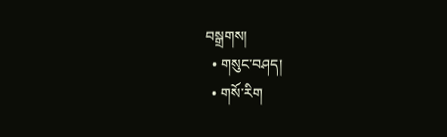བསྒྲགས།
  • གསུང་བཤད།
  • གསོ་རིག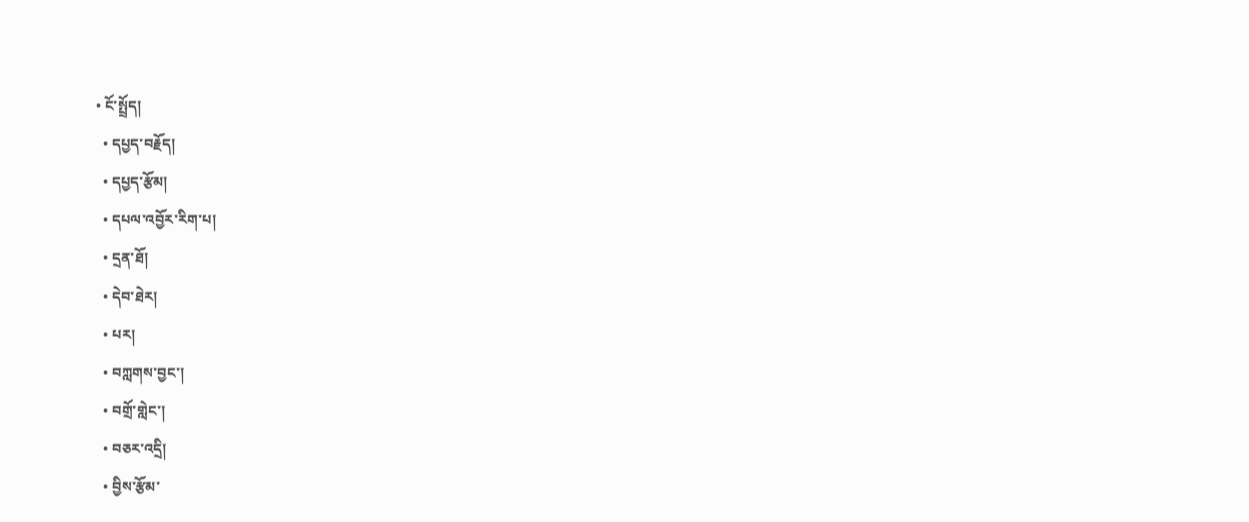• ངོ་སྤྲོད།
  • དཔྱད་བརྗོད།
  • དཔྱད་རྩོམ།
  • དཔལ་འབྱོར་རིག་པ།
  • དྲན་ཐོ།
  • དེབ་ཐེར།
  • པར།
  • བཀླགས་བྱང་།
  • བགྲོ་གླེང་།
  • བཅར་འདྲི།
  • བྱིས་རྩོམ་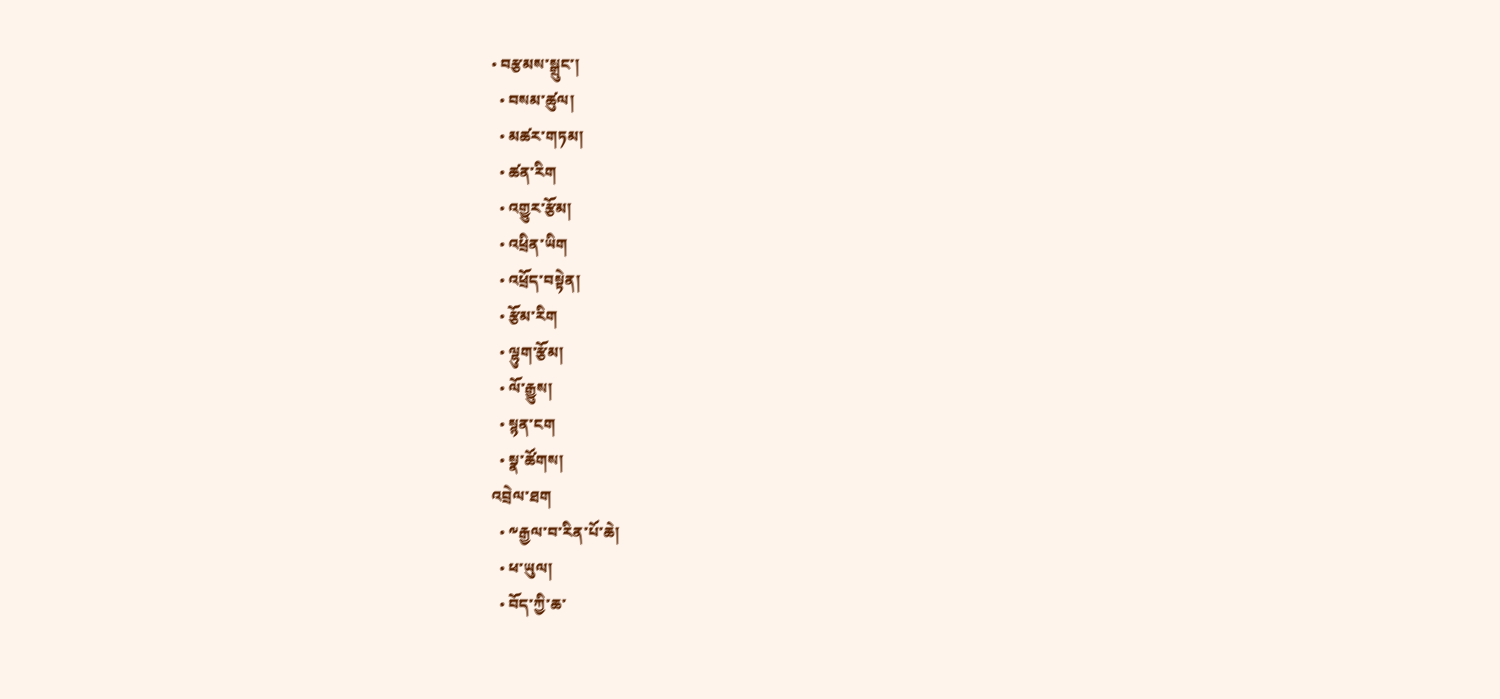• བརྩམས་སྒྲུང་།
  • བསམ་ཚུལ།
  • མཚར་གཏམ།
  • ཚན་རིག
  • འགྱུར་རྩོམ།
  • འཕྲིན་ཡིག
  • འཕྲོད་བསྟེན།
  • རྩོམ་རིག
  • ལྷུག་རྩོམ།
  • ལོ་རྒྱུས།
  • སྙན་ངག
  • སྣ་ཚོགས།
འབྲེལ་ཐག
  • ༸རྒྱལ་བ་རིན་པོ་ཆེ།
  • ཕ་ཡུལ།
  • བོད་ཀྱི་ཆ་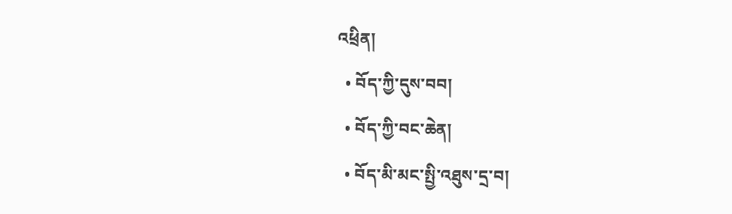འཕྲིན།
  • བོད་ཀྱི་དུས་བབ།
  • བོད་ཀྱི་བང་ཆེན།
  • བོད་མི་མང་སྤྱི་འཐུས་དྲ་བ།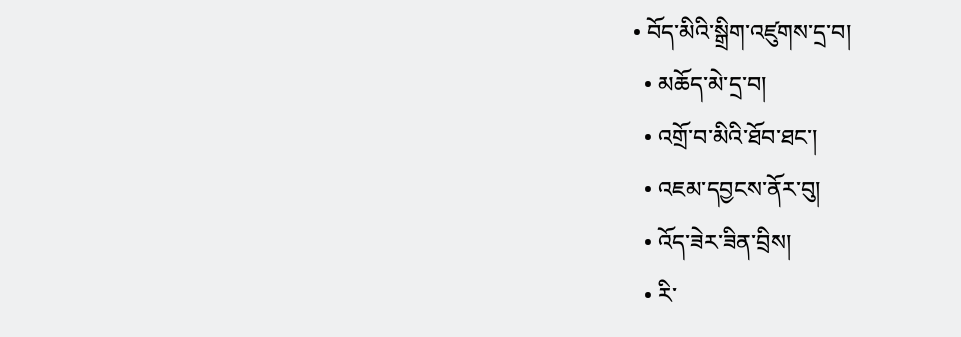• བོད་མིའི་སྒྲིག་འཛུགས་དྲ་བ།
  • མཆོད་མེ་དྲ་བ།
  • འགྲོ་བ་མིའི་ཐོབ་ཐང་།
  • འཇམ་དབྱངས་ནོར་བུ།
  • འོད་ཟེར་ཟིན་བྲིས།
  • རི་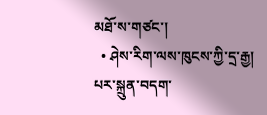མཐོ་ས་གཙང་།
  • ཤེས་རིག་ལས་ཁུངས་ཀྱི་དྲ་རྒྱ།
པར་སྐྲུན་བདག་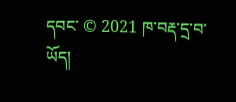དབང་ © 2021 ཁ་བརྡ་དྲ་བ་ཡོད།